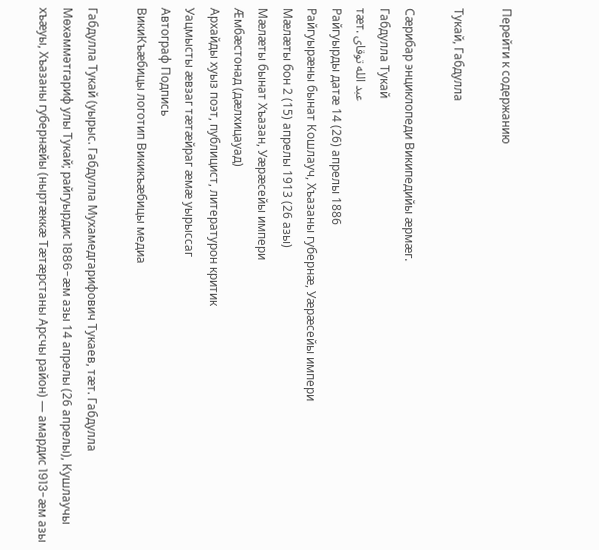Перейти к содержанию

Тукай, Габдулла

Сæрибар энциклопеди Википедийы æрмæг.
Габдулла Тукай
тæт. عبد الله توقای
Райгуырды датæ 14 (26) апрелы 1886
Райгуырæны бынат Кошлауч, Хъазаны губернæ, Уæрæсейы импери
Мæлæты бон 2 (15) апрелы 1913 (26 азы)
Мæлæты бынат Хъазан, Уæрæсейы импери
Æмбæстонад (дæлхицауад)
Архайды хуыз поэт, публицист, литературон критик
Уацмысты æвзаг тæтæйраг æмæ уырыссаг
Автограф Подпись
ВикиКъæбицы логотип Викикъæбицы медиа

Габдулла Тукай (уырыс. Габдулла Мухамедгарифович Тукаев, тæт. Габдулла Мөхәммәтгариф улы Тукай; райгуырдис 1886-æм азы 14 апрелы (26 апрелы), Кушлаучы хъæуы, Хъазаны губернæйы (ныртæккæ Тæтæрстаны Арсчы район) — амардис 1913-æм азы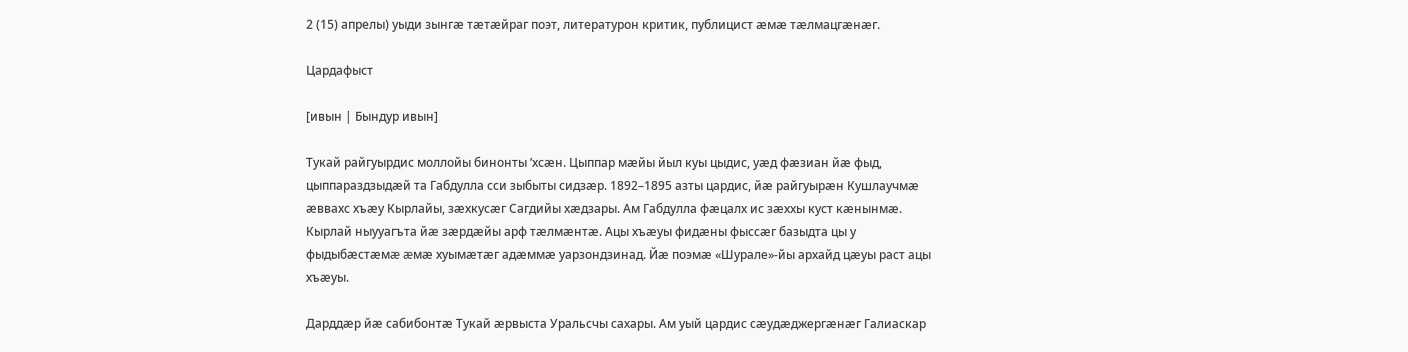2 (15) апрелы) уыди зынгæ тæтæйраг поэт, литературон критик, публицист æмæ тæлмацгæнæг.

Цардафыст

[ивын | Бындур ивын]

Тукай райгуырдис моллойы бинонты ’хсæн. Цыппар мæйы йыл куы цыдис, уæд фæзиан йæ фыд, цыппараздзыдæй та Габдулла сси зыбыты сидзæр. 1892–1895 азты цардис, йæ райгуырæн Кушлаучмæ æввахс хъæу Кырлайы, зæхкусæг Сагдийы хæдзары. Ам Габдулла фæцалх ис зæххы куст кæнынмæ. Кырлай ныууагъта йæ зæрдæйы арф тæлмæнтæ. Ацы хъæуы фидæны фыссæг базыдта цы у фыдыбæстæмæ æмæ хуымæтæг адæммæ уарзондзинад. Йæ поэмæ «Шурале»-йы архайд цæуы раст ацы хъæуы.

Дарддæр йæ сабибонтæ Тукай æрвыста Уральсчы сахары. Ам уый цардис сæудæджергæнæг Галиаскар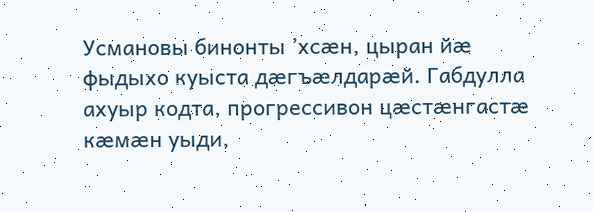Усмановы бинонты ’хсæн, цыран йæ фыдыхо куыста дæгъæлдарæй. Габдулла ахуыр кодта, прогрессивон цæстæнгастæ кæмæн уыди,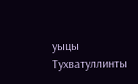уыцы Тухватуллинты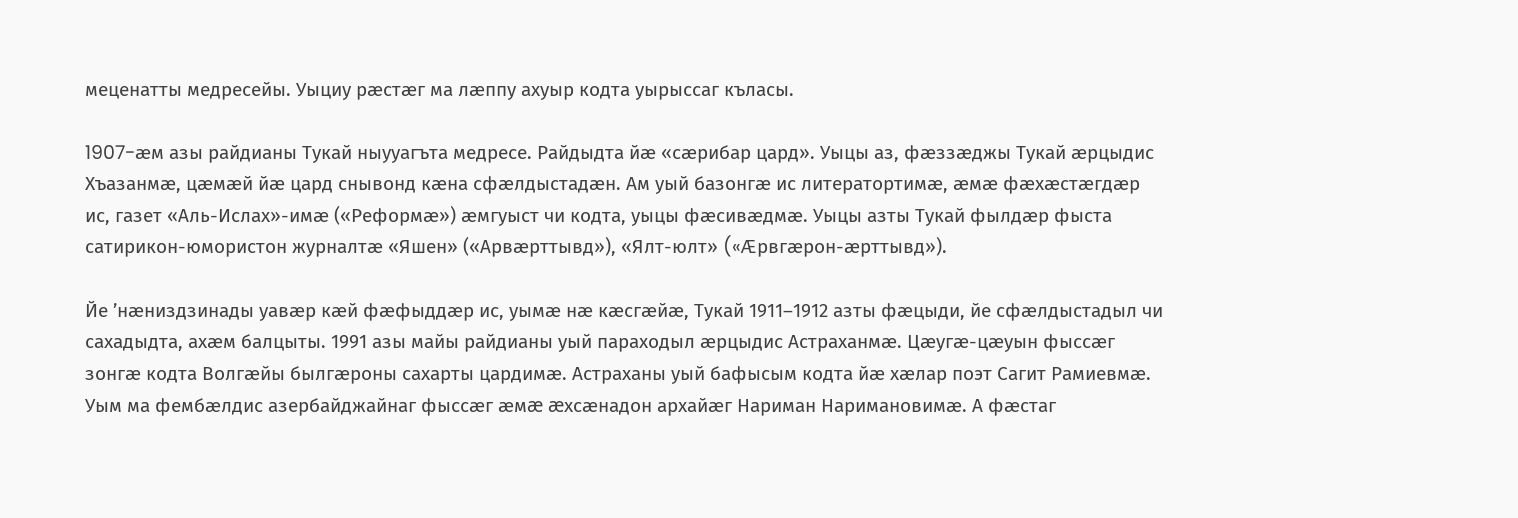меценатты медресейы. Уыциу рæстæг ма лæппу ахуыр кодта уырыссаг къласы.

1907-æм азы райдианы Тукай ныууагъта медресе. Райдыдта йæ «сæрибар цард». Уыцы аз, фæззæджы Тукай æрцыдис Хъазанмæ, цæмæй йæ цард снывонд кæна сфæлдыстадæн. Ам уый базонгæ ис литератортимæ, æмæ фæхæстæгдæр ис, газет «Аль-Ислах»-имæ («Реформæ») æмгуыст чи кодта, уыцы фæсивæдмæ. Уыцы азты Тукай фылдæр фыста сатирикон-юмористон журналтæ «Яшен» («Арвæрттывд»), «Ялт-юлт» («Æрвгæрон-æрттывд»).

Йе ’нæниздзинады уавæр кæй фæфыддæр ис, уымæ нæ кæсгæйæ, Тукай 1911–1912 азты фæцыди, йе сфæлдыстадыл чи сахадыдта, ахæм балцыты. 1991 азы майы райдианы уый параходыл æрцыдис Астраханмæ. Цæугæ-цæуын фыссæг зонгæ кодта Волгæйы былгæроны сахарты цардимæ. Астраханы уый бафысым кодта йæ хæлар поэт Сагит Рамиевмæ. Уым ма фембæлдис азербайджайнаг фыссæг æмæ æхсæнадон архайæг Нариман Наримановимæ. А фæстаг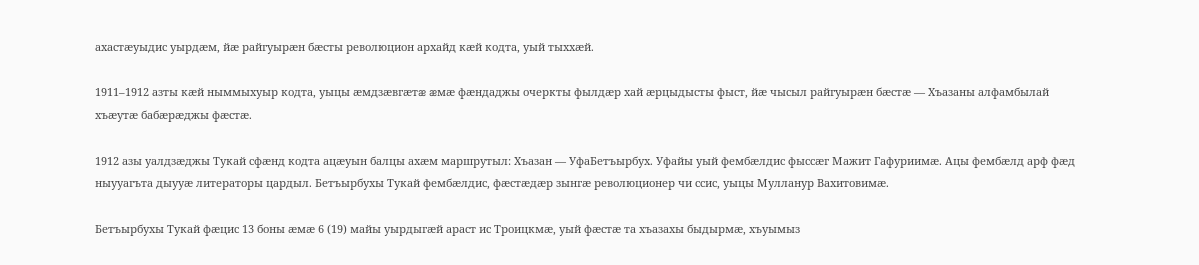ахастæуыдис уырдæм, йæ райгуырæн бæсты революцион архайд кæй кодта, уый тыххæй.

1911–1912 азты кæй ныммыхуыр кодта, уыцы æмдзæвгæтæ æмæ фæндаджы очеркты фылдæр хай æрцыдысты фыст, йæ чысыл райгуырæн бæстæ — Хъазаны алфамбылай хъæутæ бабæрæджы фæстæ.

1912 азы уалдзæджы Тукай сфæнд кодта ацæуын балцы ахæм маршрутыл: Хъазан — УфаБетъырбух. Уфайы уый фембæлдис фыссæг Мажит Гафуриимæ. Ацы фембæлд арф фæд ныууагъта дыууæ литераторы цардыл. Бетъырбухы Тукай фембæлдис, фæстæдæр зынгæ революционер чи ссис, уыцы Мулланур Вахитовимæ.

Бетъырбухы Тукай фæцис 13 боны æмæ 6 (19) майы уырдыгæй араст ис Троицкмæ, уый фæстæ та хъазахы быдырмæ, хъуымыз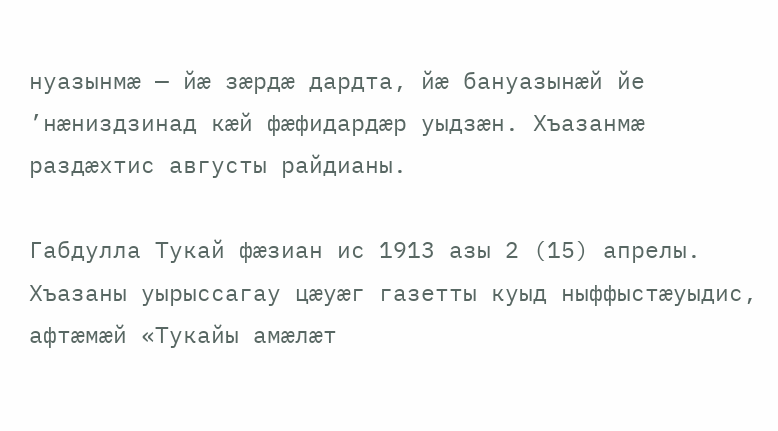нуазынмæ — йæ зæрдæ дардта, йæ бануазынæй йе ’нæниздзинад кæй фæфидардæр уыдзæн. Хъазанмæ раздæхтис августы райдианы.

Габдулла Тукай фæзиан ис 1913 азы 2 (15) апрелы. Хъазаны уырыссагау цæуæг газетты куыд ныффыстæуыдис, афтæмæй «Тукайы амæлæт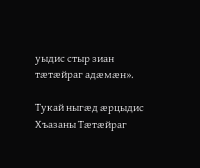уыдис стыр зиан тæтæйраг адæмæн».

Тукай ныгæд æрцыдис Хъазаны Тæтæйраг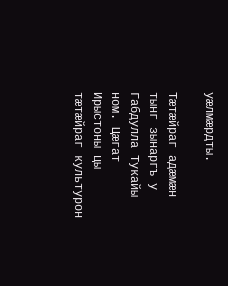уæлмæрдты.

Тæтæйраг адæмæн тынг зынаргъ у Габдулла Тукайы ном. Цæгат Ирыстоны цы тæтæйраг культурон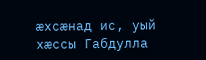æхсæнад ис, уый хæссы Габдулла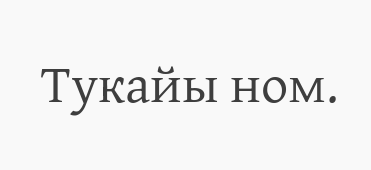Тукайы ном.